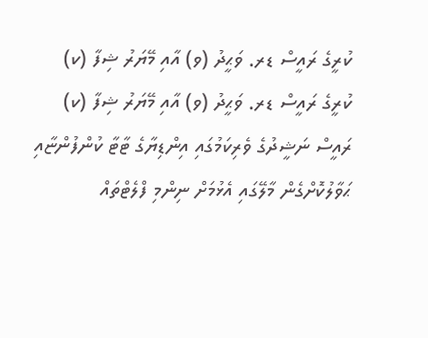ކުރީގެ ރައީސް ޑރ. ވަޙީދު (ވ) އާއި މޭޔަރު ޝިފާ (ކ)
ކުރީގެ ރައީސް ޑރ. ވަޙީދު (ވ) އާއި މޭޔަރު ޝިފާ (ކ)
ރައީސް ނަޝީދުގެ ވެރިކަމުގައި އިންޑިޔާގެ ޓާޓާ ކުންފުންޏާއި ޙަވާލުކޮށްގެން މާލޭގައި އެޅުމަށް ނިންމި ފްލެޓްތައް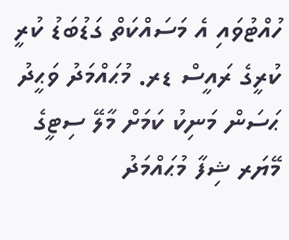ހުއްޓުވައި އެ މަސައްކަތް ގަޑުބަޑު ކުރީ ކުރީގެ ރައީސް ޑރ. މުޙައްމަދު ވަޙީދު ޙަސަން މަނިކު ކަމަށް މާލޭ ސިޓީގެ މޭޔަރ ޝިފާ މުޙައްމަދު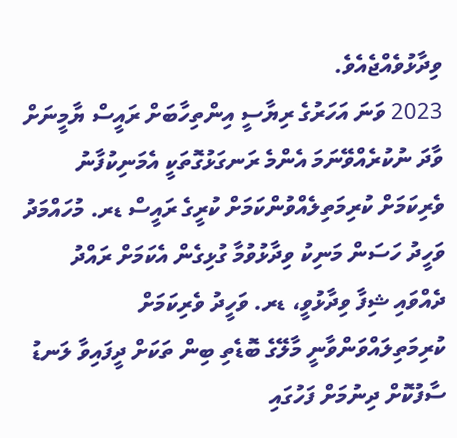ވިދާޅުވެއްޖެއެވެ.
2023 ވަނަ އަހަރުގެ ރިޔާސީ އިންތިހާބަށް ރައީސް ޔާމީނަށް ވާދަ ނުކުރެއްވޭނަމަ އެންމެ ރަނގަޅުގޮތަކީ އެމަނިކުފާނު ވެރިކަމަށް ކުރިމަތިލެއްވުންކަމަށް ކުރީގެ ރައީސް ޑރ. މުހައްމަދު ވަހީދު ހަސަން މަނިކު ވިދާޅުވުމާ ގުޅިގެން އެކަމަށް ރައްދު ދެއްވައި ޝިފާ ވިދާޅުވީ، ޑރ. ވަހީދު ވެރިކަމަށް ކުރިމަތިލައްވަންވާނީ މާލޭގެ ބޮޑެތި ބިން ތަކަށް ދީފައިވާ ލަނޑު ސާފުކޮށް ދިނުމަށް ފަހުގައި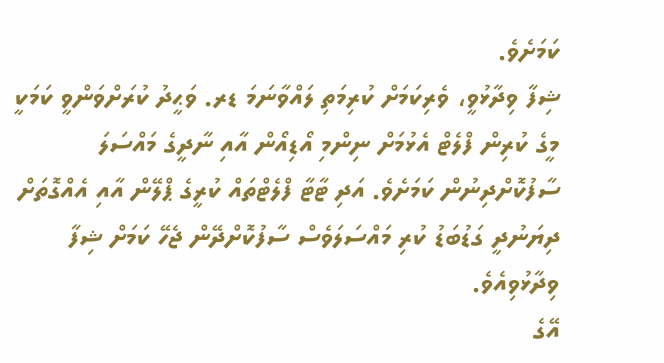ކަމަށެވެ.
ޝިފާ ވިދާޅުވީ، ވެރިކަމަށް ކުރިމަތި ލައްވާނަމަ ޑރ. ވަޙީދު ކުރަށްވަންވީ ކަމަކީ މީގެ ކުރިން ފްލެޓް އެޅުމަށް ނިންމި އޯޑިއޯން އާއި ނާދީގެ މައްސަލަ ސާފުކޮށްދިނުން ކަމަށެވެ. އަދި ޓާޓާ ފްލެޓްތައް ކުރީގެ ޕްލޭން އާއި އެއްގޮތަށް ދިޔަނުދީ ގަޑުބަޑު ކުރި މައްސަލަވެސް ސާފުކޮށްދޭން ޖެހޭ ކަމަށް ޝިފާ ވިދާޅުވިއެވެ.
އޭގެ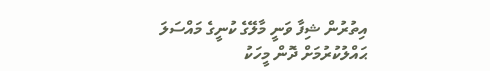އިތުރުން ޝިފާ ވަނީ މާލޭގެ ކުނީގެ މައްސަލަ ޙައްލުކުރުމަށް ދޮން މީހަކު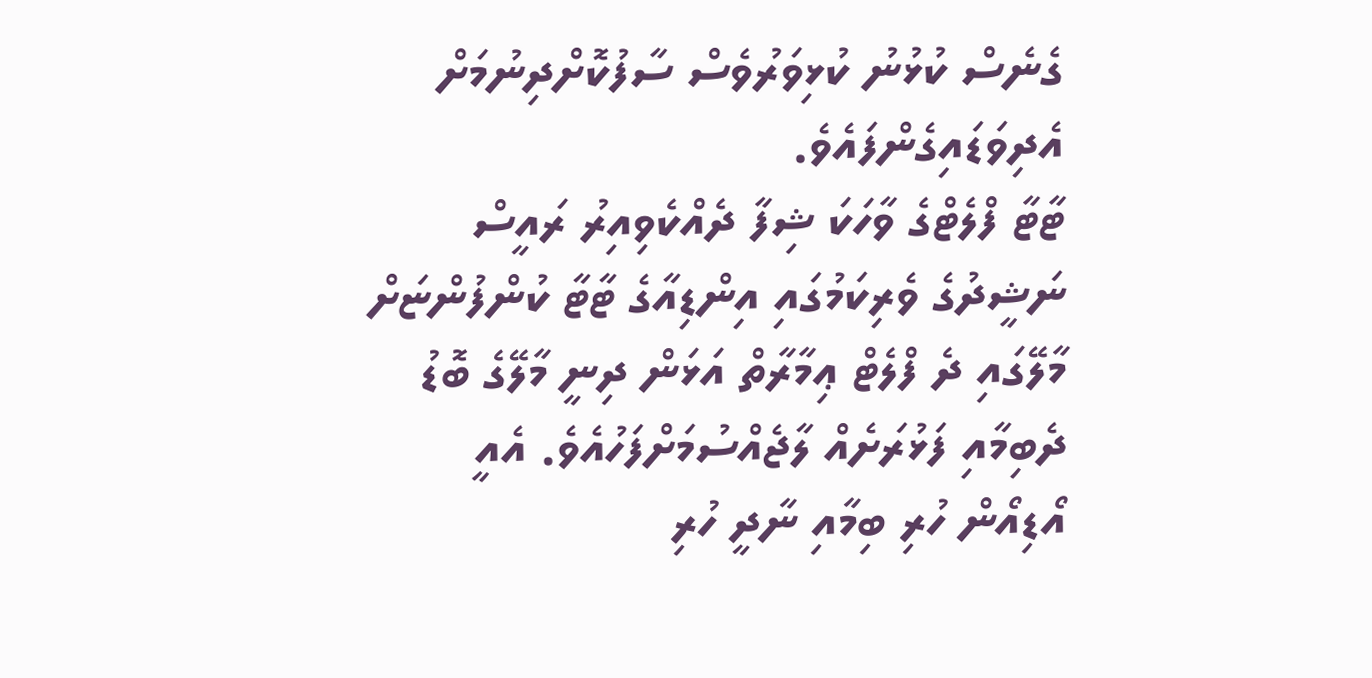ގެނެސް ކުޅުނު ކުޅިވަރުވެސް ސާފުކޮށްދިނުމަށް އެދިވަޑައިގެންފައެވެ.
ޓާޓާ ފްލެޓްގެ ވާހަކަ ޝިފާ ދެއްކެވިއިރު ރައީސް ނަޝީދުގެ ވެރިކަމުގައި އިންޑިއާގެ ޓާޓާ ކުންފުންޏަށް މާލޭގައި ދެ ފްލެޓް ޢިމާރާތް އަޅަން ދިނީ މާލޭގެ ބޮޑު ދެބިމާއި ފަޅުރަށެއް ލާޖެއްސުމަށްފަހުއެވެ. އެއީ އޯޑިއޯން ހުރި ބިމާއި ނާދީ ހުރި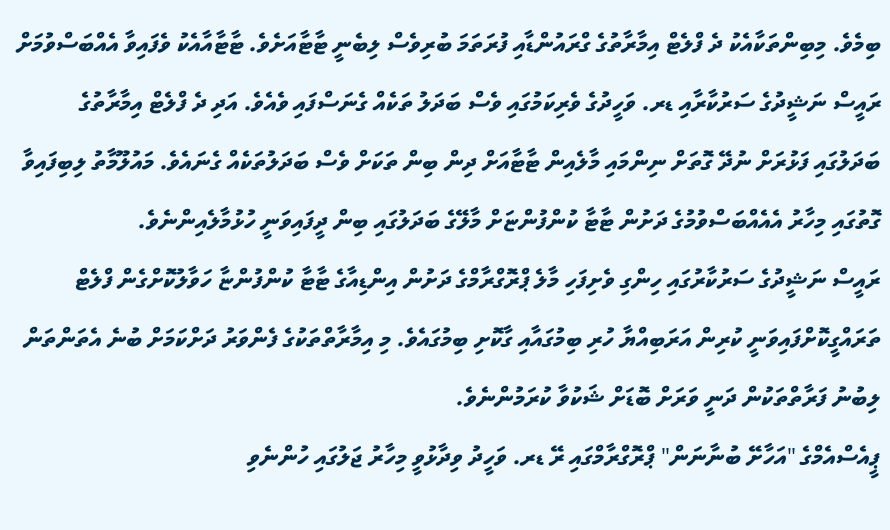ބިމެވެ. މިބިންތަކާއެކު ދެ ފްލެޓް އިމާރާތުގެ ގްރައުންޑާއި ފުރަތަމަ ބުރިވެސް ލިބެނީ ޓާޓާއަށެވެ. ޓާޓާއާއެކު ވެފައިވާ އެއްބަސްވުމަށް ރައީސް ނަޝީދުގެ ސަރުކާރާއި ޑރ. ވަހީދުގެ ވެރިކަމުގައި ވެސް ބަދަލު ތަކެއް ގެނަސްފައި ވެއެވެ. އަދި ދެ ފްލެޓް އިމާރާތުގެ ބަދަލުގައި ފަޅުރަށް ނުދޭ ގޮތަށް ނިންމައި މާލެއިން ޓާޓާއަށް ދިން ބިން ތަކަށް ވެސް ބަދަލުތަކެއް ގެނައެވެ. މައުލޫމާތު ލިބިފައިވާ ގޮތުގައި މިހާރު އެއެއްބަސްވުމުގެ ދަށުން ޓާޓާ ކުންފުންޏަށް މާލޭގެ ބަދަލުގައި ބިން ދީފައިވަނީ ހުޅުމާލެއިންނެވެ.
ރައީސް ނަޝީދުގެ ސަރުކާރުގައި ހިންގި ވެށިފަހި މާލެ ޕްރޮގްރާމްގެ ދަށުން އިންޑިއާގެ ޓާޓާ ކުންފުންޏާ ހަވާލުކޮށްގެން ފްލެޓް ތަރައްގީކޮށްފައިވަނީ ކުރިން އަރަބިއްޔާ ހުރި ބިމުގައާއި ގާކޮށި ބިމުގައެވެ. މި އިމާރާތްތަކުގެ ފެންވަރު ދަށްކަމަށް ބުނެ އެތަންތަން ލިބުނު ފަރާތްތަކުން ދަނީ ވަރަށް ބޮޑަށް ޝަކުވާ ކުރަމުންނެވެ.
ޕީއެސްއެމްގެ "އަހާށޭ ބުނާނަން" ޕްރޮގްރާމްގައި ރޭ ޑރ. ވަހީދު ވިދާޅުވީ މިހާރު ޖަލުގައި ހުންނެވި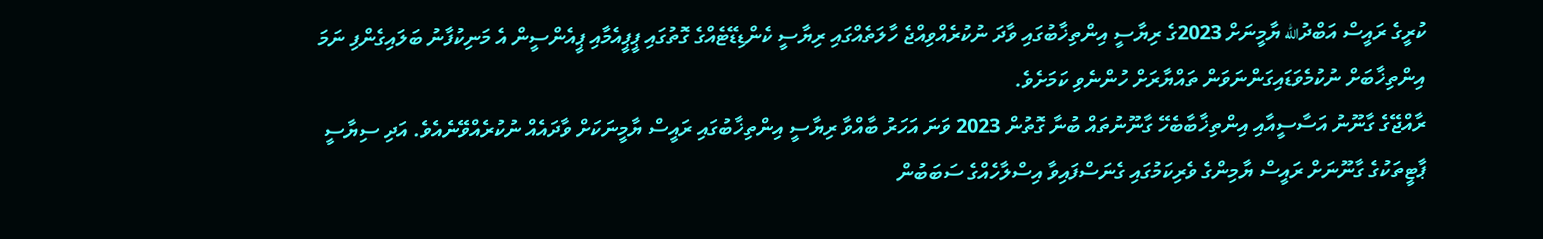ކުރީގެ ރައީސް އަބްދުالله ޔާމީނަށް 2023ގެ ރިޔާސީ އިންތިޚާބުގައި ވާދަ ނުކުރެއްވިއްޖެ ހާލަތެއްގައި ރިޔާސީ ކެންޑިޑޭޓެއްގެ ގޮތުގައި ޕީޕީއެމާއި ޕީއެންސީން އެ މަނިކުފާނު ބަލައިގެންފި ނަމަ އިންތިޚާބަށް ނުކުމެވަޑައިގަންނަވަން ތައްޔާރަށް ހުންނެވި ކަމަށެވެ.
ރާއްޖޭގެ ގާނޫނު އަސާސީއާއި އިންތިޚާބާބެހޭ ގާނޫނުތައް ބުނާ ގޮތުން 2023 ވަނަ އަހަރު ބާއްވާ ރިޔާސީ އިންތިޚާބުގައި ރައީސް ޔާމީނަކަށް ވާދައެއް ނުކުރެއްވޭނެއެވެ. އަދި ސިޔާސީ ޕާޓީތަކުގެ ގާނޫނަށް ރައީސް ޔާމިންގެ ވެރިކަމުގައި ގެނަސްފައިވާ އިސްލާހެއްގެ ސަބަބުން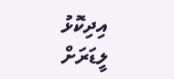އިދިކޮޅު ލީޑަރަށް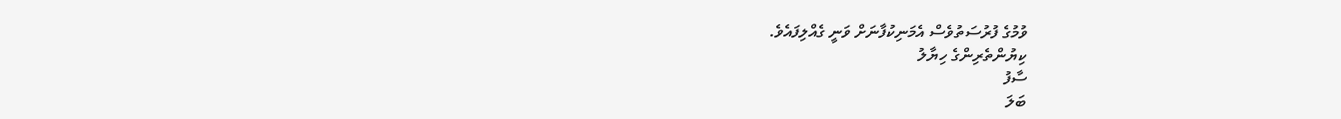ވުމުގެ ފުރުސަތުވެސް އެމަނިކުފާނަށް ވަނީ ގެއްލިފައެވެ.
ކިޔުންތެރިންގެ ހިޔާލު
ސާފު
ބަލަ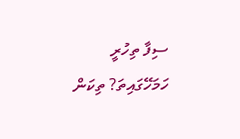ސިފާ ތިހުރީ ހަމަހޭގައިތަ? ތިކަން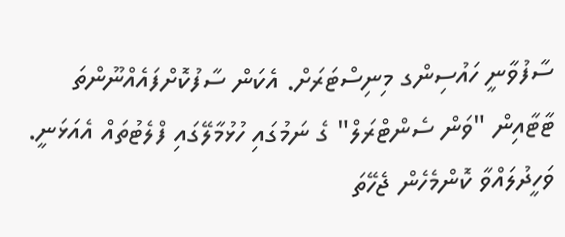ސާފުވާނީ ހައުސިންގ މިނިސްޓަރަށް. އެކަން ސާފުކޮށްފައެއްނޫންތަ ޓާޓާއިން "ވަން ސެންޓްރަލް" ގެ ނަމުގައި ހުޅުމާލޭގައި ފްލެޓުތައް އެއަޅަނީ. ވަހީދުލައްވާ ކޮންމެހެން ޖެހޭތަ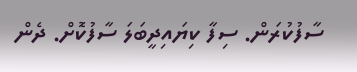ސާފުކުރަން. ސިފާ ކިޔައިދީބަލަ ސާފުކޮށް. ދެން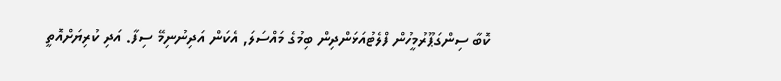ކޮބާ ސިންގަޕޫރުމީހުން ފްލެޓުއަޅަންދިން ބިމުގެ މައްސަލަ, އެކަން އަދިނުނިމޭ ސިފާ. އަދި ކުރިޔަށްއޮތީ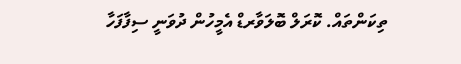ތިކަންތައް. ކޮރަލް ބޮލަވާރޑް އެމީހުން ދުވަނީ ސިފާފަހާ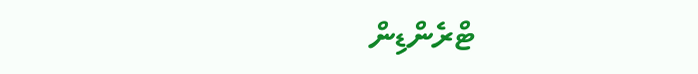ޓްރެންޑިން